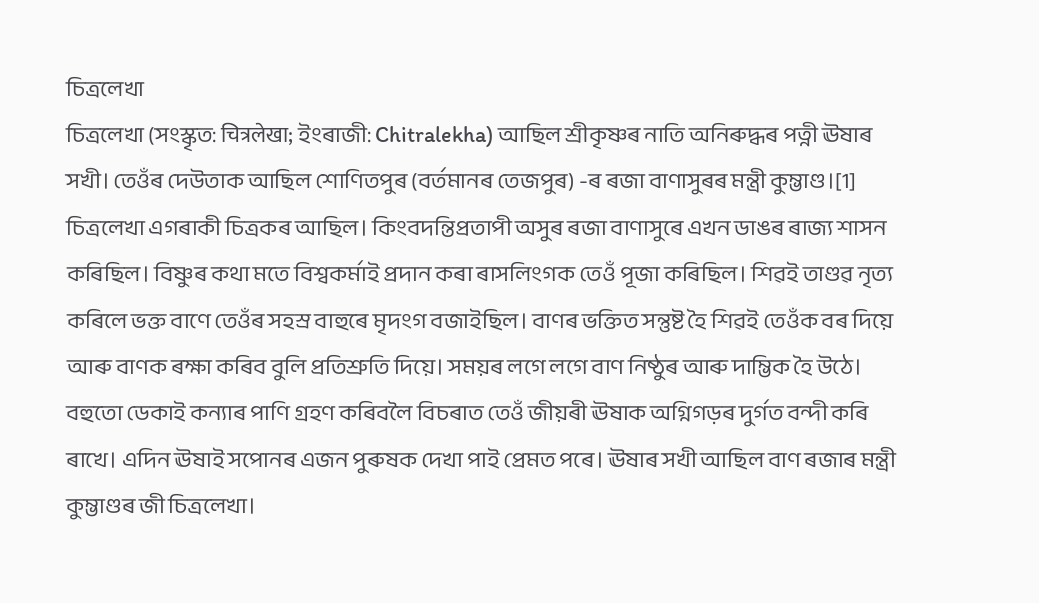চিত্ৰলেখা
চিত্ৰলেখা (সংস্কৃত: चित्रलेखा; ইংৰাজী: Chitralekha) আছিল শ্ৰীকৃষ্ণৰ নাতি অনিৰুদ্ধৰ পত্নী ঊষাৰ সখী। তেওঁৰ দেউতাক আছিল শোণিতপুৰ (বৰ্তমানৰ তেজপুৰ) -ৰ ৰজা বাণাসুৰৰ মন্ত্ৰী কুম্ভাণ্ড।[1] চিত্ৰলেখা এগৰাকী চিত্ৰকৰ আছিল। কিংবদন্তিপ্ৰতাপী অসুৰ ৰজা বাণাসুৰে এখন ডাঙৰ ৰাজ্য শাসন কৰিছিল। বিষ্ণুৰ কথা মতে বিশ্বকৰ্মাই প্ৰদান কৰা ৰাসলিংগক তেওঁ পূজা কৰিছিল। শিৱই তাণ্ডৱ নৃত্য কৰিলে ভক্ত বাণে তেওঁৰ সহস্ৰ বাহুৰে মৃদংগ বজাইছিল। বাণৰ ভক্তিত সন্তুষ্ট হৈ শিৱই তেওঁক বৰ দিয়ে আৰু বাণক ৰক্ষা কৰিব বুলি প্ৰতিশ্ৰুতি দিয়ে। সময়ৰ লগে লগে বাণ নিষ্ঠুৰ আৰু দাম্ভিক হৈ উঠে। বহুতো ডেকাই কন্যাৰ পাণি গ্ৰহণ কৰিবলৈ বিচৰাত তেওঁ জীয়ৰী ঊষাক অগ্নিগড়ৰ দুৰ্গত বন্দী কৰি ৰাখে। এদিন ঊষাই সপোনৰ এজন পুৰুষক দেখা পাই প্ৰেমত পৰে। ঊষাৰ সখী আছিল বাণ ৰজাৰ মন্ত্ৰী কুম্ভাণ্ডৰ জী চিত্ৰলেখা।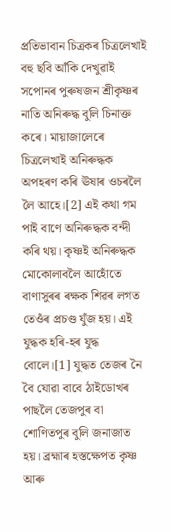প্ৰতিভাবান চিত্ৰকৰ চিত্ৰলেখাই বহু ছবি আঁকি দেখুৱাই সপোনৰ পুৰুষজন শ্ৰীকৃষ্ণৰ নাতি অনিৰুদ্ধ বুলি চিনাক্ত কৰে। মায়াজালেৰে চিত্ৰলেখাই অনিৰুদ্ধক অপহৰণ কৰি ঊষাৰ ওচৰলৈ লৈ আহে।[2] এই কথা গম পাই বাণে অনিৰুদ্ধক বন্দী কৰি থয়। কৃষ্ণই অনিৰুদ্ধক মোকোলাবলৈ আহোঁতে বাণাসুৰৰ ৰক্ষক শিৱৰ লগত তেওঁৰ প্ৰচণ্ড যুঁজ হয়। এই যুদ্ধক হৰি-হৰ যুদ্ধ বোলে।[1] যুদ্ধত তেজৰ নৈ বৈ যোৱা বাবে ঠাইডোখৰ পাছলৈ তেজপুৰ বা শোণিতপুৰ বুলি জনাজাত হয়। ব্ৰহ্মাৰ হস্তক্ষেপত কৃষ্ণ আৰু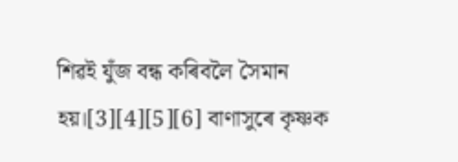শিৱই যুঁজ বন্ধ কৰিবলৈ সৈমান হয়।[3][4][5][6] বাণাসুৰে কৃষ্ণক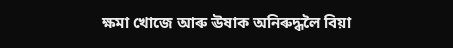ক্ষমা খোজে আৰু ঊষাক অনিৰুদ্ধলৈ বিয়া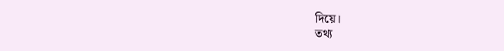দিয়ে।
তথ্য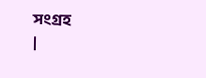সংগ্ৰহ
|